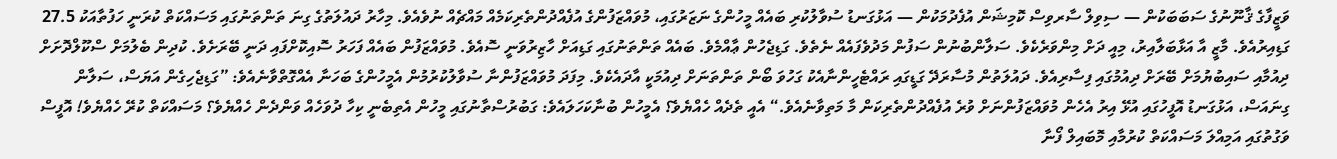ވަޒީފާގެ ޤާނޫނުގެ ސަބަބަކުން — ސިވިލް ސާރވިސް ކޮމިޝަން އުފެދުމަކުން — އަޅުގަނޑު ސުވާލުކުރި ބައެއް މީހުންގެ ނަޒަރުގައި، މުވައްޒަފުންގެ އުފެއްދުންތެރިކަމެއް މައްޗެއް ނުވެއެވެ. މިހާރު ދައުލަތުގެ ގިނަ ތަންތަނުގައި މަސައްކަތް ކުރަނީ ހަފުތާއަކު 27.5 ގަޑިއިރުއެވެ. މާޒީ އާ އަޅާބަލާއިރު، މިއީ ދަށް މިންވަރެކެވެ. ސަލާންބުނުން ސަފުން މަދުވެފައެއް ނެތެވެ. ގަޑިޖެހުން ޢާއްމެވެ. ބައެއް ތަންތަނުގައި ގަޑިއަށް ހާޒިރުވަނީ ސޮއެވެ. މުވައްޒަފުން ބައެއް ފަހަރު ސޮއިކޮށްފައި ދަނީ ބޭރަށެވެ. ކުދިން ބެލުމަށް ސްކޫލްދޮށަށް ދިއުމާއި ސައިބުޔުމަށް ބޭރަށް ދިއުމުގައި ފިސާރިއެވެ. ދައުލަތުން މުސާރަދޭ ގަޑީގައި ރައްޓެހީންނާއެކު ގަހުވަ ބޯން ތަންތަނަށް ދިއުމަކީ އާދައެކެވެ. މިފަދަ މުވައްޒަފުންނާ ސުވާލުކުރުމުން އެމީހުންގެ ބަހަނާ އެއްގޮތްވާނެއެވެ: ”ގަޑިޖެހިގެން އަޔަސް، ސަލާން ގިނައަސް، އަޅުގަނޑު އޮފީހުގައި އުޅޭ އިރު އެހެން މުވައްޒަފުންނަށް ވުރެ އުފެއްދުންތެރިކަން މާ މަތިވާނެއެވެ.“ އެއީ ތެދެއް ހެއްޔެވެ؟ އެމީހުން ބުނާކަހަލައެވެ: ގަބުރުސްތާނުގައި މީހުން އެތިބެނީ ކިހާ ދުވަހެއް ވަންދެން ހެއްޔެވެ؟ މަސައްކަތް ކުރޭ ހެއްޔެވެ! އޮފީސް ވަގުތުގައި އަމިއްލަ މަސައްކަތް ކުރުމާއި މޮބައިލް ފޯނާ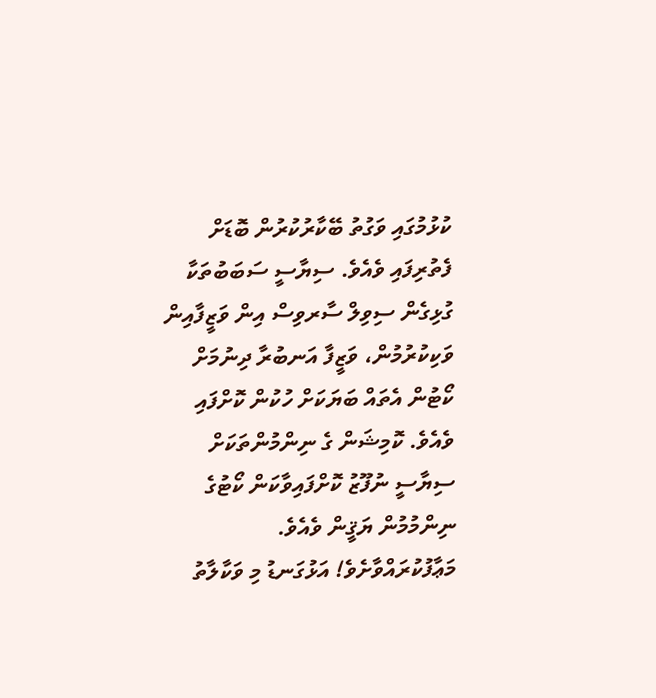ކުޅުމުގައި ވަގުތު ބޭކާރުކުރުން ބޮޑަށް ފެތުރިފައި ވެއެވެ. ސިޔާސީ ސަބަބުތަކާ ގުޅިގެން ސިވިލް ސާރވިސް އިން ވަޒީފާއިން ވަކިކުރުމުން، ވަޒީފާ އަނބުރާ ދިނުމަށް ކޯޓުން އެތައް ބަޔަކަށް ހުކުން ކޮށްފައި ވެއެވެ. ކޮމިޝަން ގެ ނިންމުންތަކަށް ސިޔާސީ ނުފޫޒު ކޮށްފައިވާކަން ކޯޓުގެ ނިންމުމުން ޔަޤީން ވެއެވެ.
މަޢާފުކުރައްވާށެވެ! އަޅުގަނޑު މި ވަކާލާތު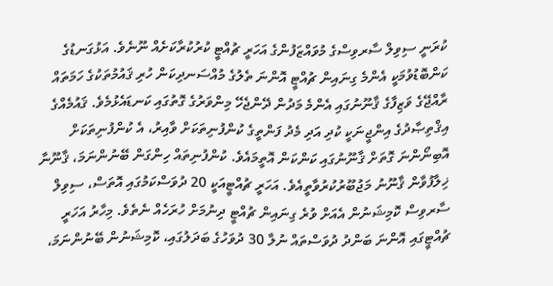ކުރަނީ ސިވިލް ސާރވިސްގެ މުވައްޒަފުންގެ އަހަރީ ޗުއްޓީ ކުރުކުރާކަށެއް ނޫނެވެ. އަޅުގަނޑުގެ ކަންބޮޑުވުމަކީ އެންމެ ގިނައިން ޗުއްޓީ އޮންނަ ތެލުގެ މުއްސަނދިކަން ހުރި ޤައުމުތަކުގެ ހަމަތައް ރާއްޖޭގެ ވަޒިފާގެ ޤާނޫނުގައި އެންމެ މަދުން ދޭންޖެހޭ މިންވަރުގެ ގޮތުގައި ކަނޑައެޅުމެވެ. ޤައުމެއްގެ އިޤްތިޞާދުގެ އިންޖީނަކީ ކުދި އަދި މެދު ފަންތީގެ ކުންފުނިތަކަށް ވާއިރު، އެ ކުންފުނިތަކަށް އޮބިނޯންނަ ގޮތަށް ޤާނޫނުގައި ކަންކަން އޮތީމައެވެ. ކުންފުނިތައް ހިންގަން ބޭނުންނަމަ، ޤާނޫނާ ޚިލާފުވާން ޤާނޫނު މަޖުބޫރުކުރުވާތީއެވެ. އަހަރީ ޗުއްޓީއަކީ 20 ދުވަސްކަމުގައި އޮތަސް، ސިވިލް ސާރވިސް ކޮމިޝަނުން އެއަށް ވުރެ ގިނައިން ޗުއްޓީ ދިނުމަށް ހުރަހެއް ނެތެވެ. މިހާރު އަހަރީ ޗުއްޓީގައި އޮންނަ ބަންދު ދުވަސްތައް ނުލާ 30 ދުވަހުގެ ބަދަލުގައި، ކޮމިޝަނުން ބޭނުންނަމަ،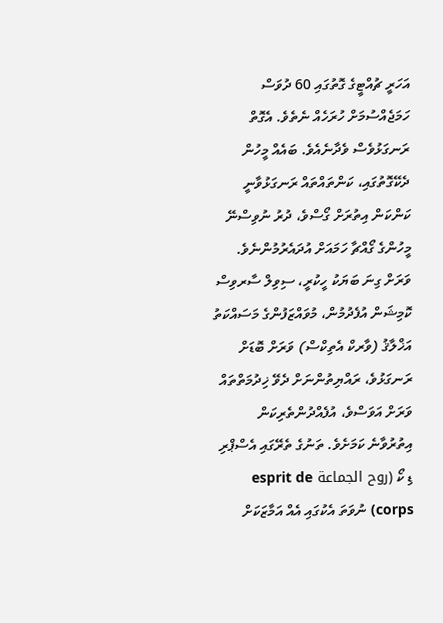އަހަރީ ޗުއްޓީގެ ގޮތުގައި 60 ދުވަސް ހަމަޖެއްސުމަށް ހުރަހެއް ނެތެވެ. އެގޮތް ރަނގަޅުވެސް ވެދާނެއެވެ. ބައެއް މީހުން ދެކޭގޮތުގައި، ކަންތައްތައް ރަނގަޅުވާނީ ކަންކަން އިތުރަށް ގޯސްވެ، ދުރު ނުވިސްނޭ މީހުންގެ ގޯއްޗާ ހަމައަށް އުދައެރުމުންނެވެ.
ވަރަށް ގިނަ ބަޔަކު ހީކުރީ، ސިވިލް ސާރވިސް ކޮމިޝަން އުފެދުމުން، މުވައްޒަފުންގެ މަސައްކަތު އަޚްލާޤު (ވާރކް އެތިކްސް) ވަރަށް ބޮޑަށް ރަނގަޅުވެ، ރައްޔިތުންނަށް ދެވޭ ޚިދުމަތްތައް ވަރަށް އަވަސްވެ، އުފެއްދުންތެރިކަން އިތުރުވާނެ ކަމަށެވެ. ތަނުގެ ތެރޭގައި އެސްޕްރި ޑި ކޯ (روح الجماعة esprit de corps) ނުވަތަ އެކުގައި އެއް އަމާޒަކަށް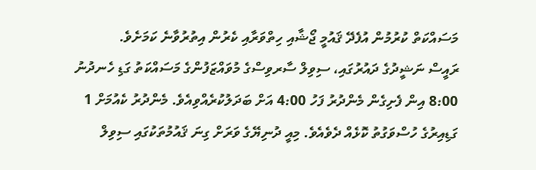މަސައްކަތް ކުރުމުން އުފެދޭ ޤައުމީ ޖޯޝާއި ހިތްވަރާއި ކެރުން އިތުރުވާނެ ކަމަށެވެ.
ރައީސް ނަޝީދުގެ ދައުރުގައި، ސިވިލް ސާރވިސްގެ މުވައްޒަފުންގެ މަސައްކަތު ގަޑި ހެނދުނު 8:00 އިން ފެށިގެން މެންދުރު ފަހު 4:00 އަށް ބަދަލުކުރެއްވިއެވެ. މެންދުރު ކެއުމަށް 1 ގަޑިއިރުގެ ހުސްވަގުތު ކޮޅެއް ދެވެއެވެ. މިއީ ދުނިޔޭގެ ވަރަށް ގިނަ ޤައުމުތަކުގައި ސިވިލް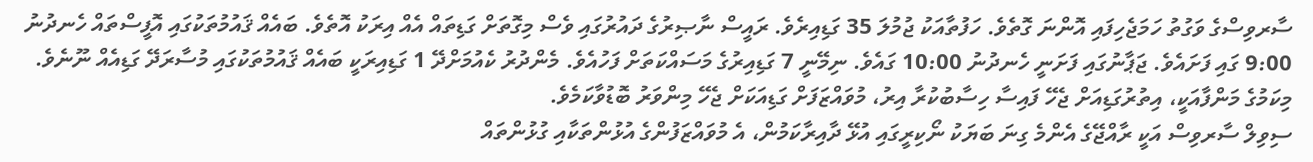ސާރވިސްގެ ވަގުތު ހަމަޖެހިފައި އޮންނަ ގޮތެވެ. ހަފުތާއަކު ޖުމުލަ 35 ގަޑިއިރެވެ. ރައީސް ނާޞިރުގެ ދައުރުގައި ވެސް މިގޮތަށް ގަޑިތައް އެއް އިރަކު އޮތެވެ. ބައެއް ޤައުމުތަކުގައި އޮފީސްތައް ހެނދުނު 9:00 ގައި ފަށައެވެ. ޖަޕާނުގައި ފަށަނީ ހެނދުނު 10:00 ގައެވެ. ނިމޭނީ 7 ގަޑިއިރުގެ މަސައްކަތަށް ފަހުއެވެ. މެންދުރު ކެއުމަށްދޭ 1 ގަޑިއިރަކީ ބައެއް ޤައުމުތަކުގައި މުސާރަދޭ ގަޑިއެއް ނޫނެވެ. މިކަމުގެ މަންފާއަކީ، އިތުރުގަޑިއަށް ޖެހޭ ފައިސާ ހިސާބުކުރާ އިރު، މުވައްޒަފަށް ގަޑިއަކަށް ޖެހޭ މިންވަރު ބޮޑުވާކަމެވެ.
ސިވިލް ސާރވިސް އަކީ ރާއްޖޭގެ އެންމެ ގިނަ ބަޔަކު ނޯކިރީގައި އުޅޭ ދާއިރާކަމުން، އެ މުވައްޒަފުންގެ އުޅުންތަކާއި ގުޅުންތައް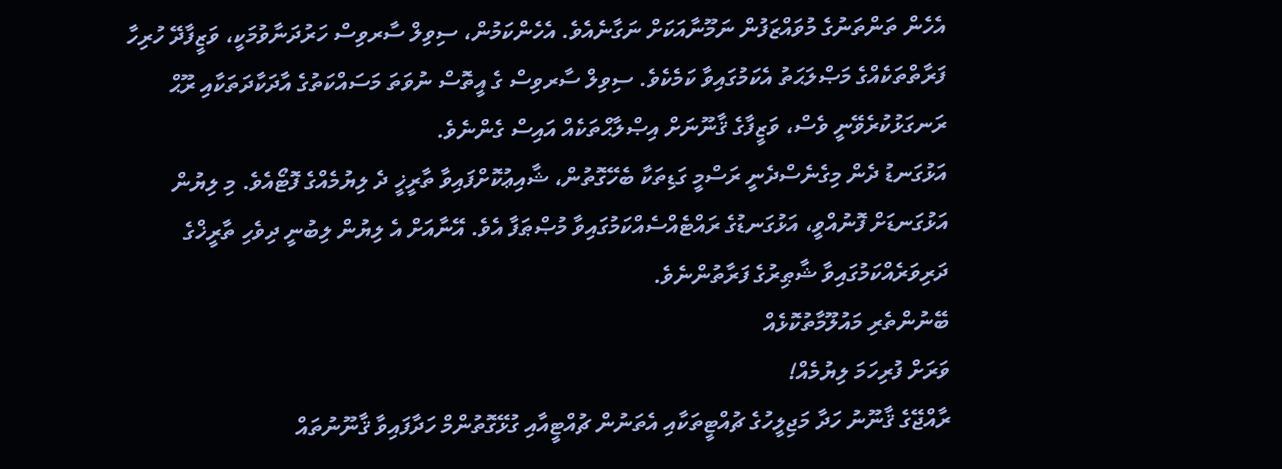އެހެން ތަންތަނުގެ މުވައްޒަފުން ނަމޫނާއަކަށް ނަގާނެއެވެ. އެހެންކަމުން، ސިވިލް ސާރވިސް ހަރުދަނާވުމަކީ، ވަޒީފާދޭ ހުރިހާ ފަރާތްތަކެއްގެ މަޞްލަޙަތު އެކަމުގައިވާ ކަމެކެވެ. ސިވިލް ސާރވިސް ގެ އީތޮސް ނުވަތަ މަސައްކަތުގެ އާދަކާދަތަކާއި ރޫޙް ރަނގަޅުކުރެވޭނީ ވެސް، ވަޒީފާގެ ޤާނޫނަށް އިޞްލާޙްތަކެއް އައިސް ގެންނެވެ.
އަޅުގަނޑު ދެން މިގެނެސްދެނީ ރަސްމީ ގަޑިތަކާ ބެހޭގޮތުން، ޝާއިޢުކޮށްފައިވާ ތާރީޚީ ދެ ލިޔުމެއްގެ ފޮޓޯއެވެ. މި ލިޔުން އަޅުގަނޑަށް ފޮނުއްވީ، އަޅުގަނޑުގެ ރައްޓެއްސެއްކަމުގައިވާ މުޞްޠަފާ އެވެ. އޭނާއަށް އެ ލިޔުން ލިބުނީ ދިވެހި ތާރީޚްގެ ދަރިވަރެއްކަމުގައިވާ ޝާޠިރުގެ ފަރާތުންނެވެ.
ބޭނުންތެރި މައުލޫމާތުކޮޅެއް
ވަރަށް ފުރިހަމަ ލިޔުމެއް!
ރާއްޖޭގެ ޤާނޫނު ހަދާ މަޖިލީހުގެ ޗުއްޓީތަކާއި އެތަނުން ޗުއްޓީއާއި ގުޅޭގޮތުންމް ހަދާފައިވާ ޤާނޫނުތައް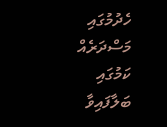ހެދުމުގައި މަސްދަރެއް ކަމުގައި ބަލާފައިވާ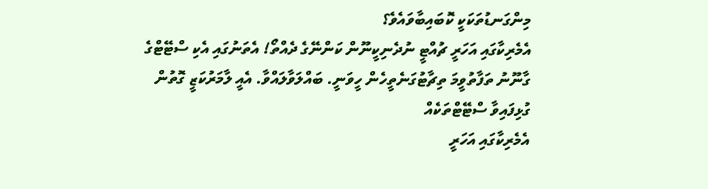މިންގަނޑުތަކަކީ ކޮބައިބާވައެވެ؟
އެމެރިކާގައި އަހަރީ ޗުއްޓީ ނުދެނިކީނޫން ކަންނޭގެ ދެއްތޯ! އެތަނުގައި އެކި ސްޓޭޓްގެ ގާނޫނު ތަފާތުވީމަ ތިޗާޓުގަނެތީހެން ހީވަނީ. ބައްލަވާލައްވާ. އެއީ ލާމަރުކަޒީ ގޮތުން ގުޅިފައިވާ ސްޓޭޓްތަކެއް
އެމެރިކާގައި އަހަރީ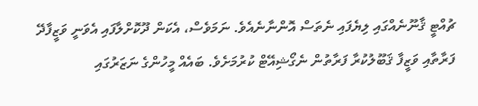ޗުއްޓީ ޤާނޫނެއްގައި ލިޔެފައި ނެތަސް އޮންނާނެއެވެ. ނަމަވެސް، އެކަން ދޫކޮށްލާފައި އެވަނީ ވަޒީފާދޭ ފަރާތާއި ވަޒީފާ ޤަބޫލުކުރާ ފަރާތުން ނެގޯޝިއޭޓް ކުރުމަށެވެ. ބައެއް މީހުންގެ ނަޒަރުގައި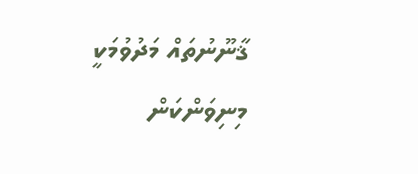ޤާނޫނުތައް މަދުވުމަކީ މިނިވަންކަން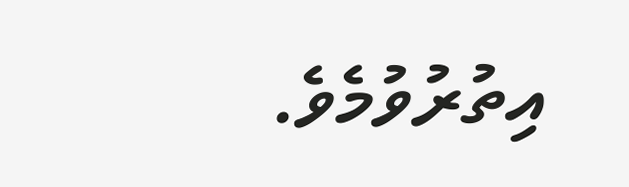އިތުރުވުމެވެ.